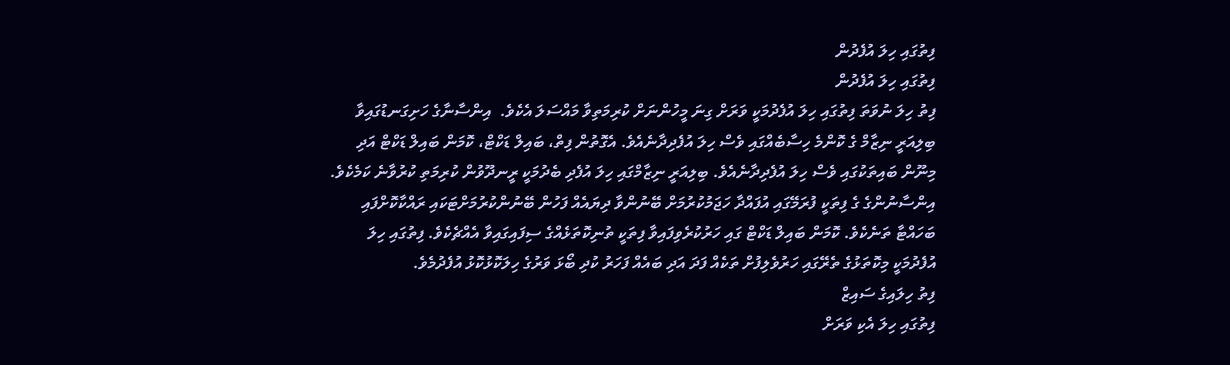ފިތުގައި ހިލަ އުފެދުން
ފިތުގައި ހިލަ އުފެދުން
ފިތު ހިލަ ނުވަތަ ފިތުގައި ހިލަ އުފެދުމަކީ ވަރަށް ގިނަ މީހުންނަށް ކުރިމަތިވާ މައްސަލަ އެކެވެ.  އިންސާނާގެ ހަށިގަނޑުގައިވާ ބިލިއަރީ ނިޒާމް ގެ ކޮންމެ ހިސާބެއްގައި ވެސް ހިލަ އުފެދިދާނެއެވެ. އެގޮތުން ފިތް، ބައިލް ޑަކްޓް، ކޮމަން ބައިލް ޑަކްޓް އަދި މިނޫން ބައިތަކުގައި ވެސް ހިލަ އުފެދިދާނެއެވެ. ބިލިއަރީ ނިޒާމްގައި ހިލަ އުފެދި ބެދުމަކީ ރީނދޫވުން ކުރިމަތި ކުރުވާނެ ކަމެކެވެ.
އިންސާނުންގެ ގެ ފިތަކީ ފުރަމޭގައި އުފައްދާ ހަޖަމުކުރުމަށް ބޭނުންވާ ދިޔައެއް ފަހުން ބޭނުންކުރުމަށްޓަކައި ރައްކާކޮށްފައި ބަހައްޓާ ތަނެކެވެ. ކޮމަން ބައިލް ޑަކްޓް ގައި ހަރުކުރެވިފައިވާ ފިތަކީ ތުނިކޮތަޅެއްގެ ސިފައިގައިވާ އެއްޗެކެވެ. ފިތުގައި ހިލަ އުފެދުމަކީ މިކޮތަޅުގެ ތެރޭގައި ހަރުވެލިފުށް ތަކެއް ފަދަ އަދި ބައެއް ފަހަރު ކުދި ބޯޅަ ވަރުގެ ހިލަކޮޅުކޮޅު އުފެދުމެވެ.
ފިތު ހިލައިގެ ސައިޒް
ފިތުގައި ހިލަ އެކި ވަރަށް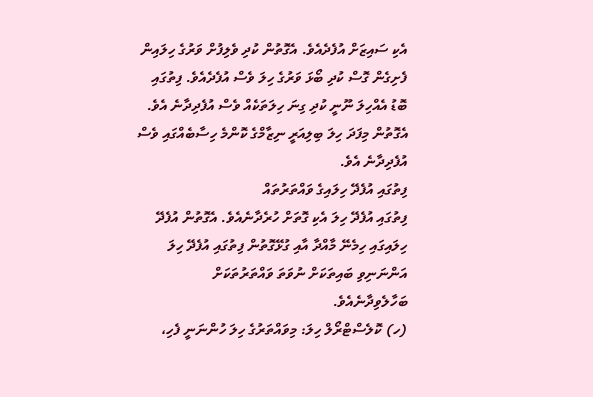އެކި ސައިޒަށް އުފެދެއެވެ. އެގޮތުން ކުދި ވެލިފުށް ވަރުގެ ހިލައިން ފެށިގެން ގޮސް ކުދި ބޯޅަ ވަރުގެ ހިލަ ވެސް އުފެދެއެވެ. ފިތުގައި ބޮޑު އެއްހިލަ ނޫނީ ކުދި ގިނަ ހިލަތަކެއް ވެސް އުފެދިދާނެ އެވެ. އެގޮތުން މިފަދަ ހިލަ ބިލިއަރީ ނިޒާމްގެ ކޮންމެ ހިސާބެއްގައި ވެސް އުފެދިދާނެ އެވެ.
ފިތުގައި އުފެދޭ ހިލައިގެ ވައްތަރުތައް
ފިތުގައި އުފެދޭ ހިލަ އެކި ގޮތަށް ހުރެދާނެއެވެ. އެގޮތުން އުފެދޭ ހިލައިގައި ހިމެނޭ މާއްދާ އާއި ގުޅޭގޮތުން ފިތުގައި އުފެދޭ ހިލަ އަންނަނިވި ބައިތަކަށް ނުވަތަ ވައްތަރުތަކަށް  ބަހާލެވިދާނެއެވެ.
(ހ) ކޮލެސްޓްރޯލް ހިލަ: މިވައްތަރުގެ ހިލަ ހުންނަނީ ފެހި،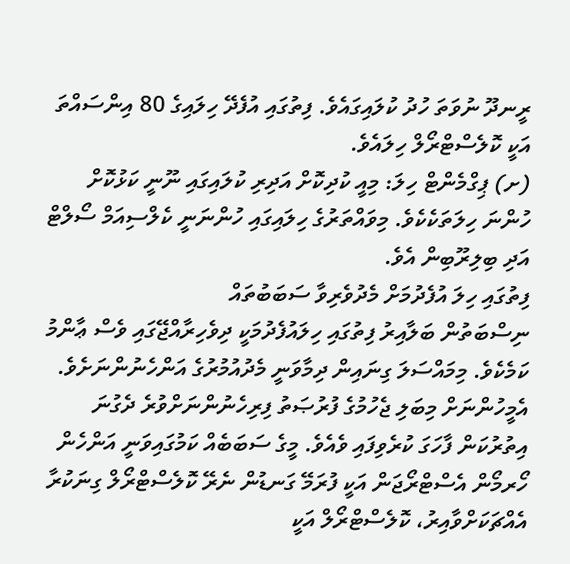ރީނދޫ ނުވަތަ ހުދު ކުލައިގައެވެ. ފިތުގައި އުފެދޭ ހިލައިގެ 80 އިންސައްތަ އަކީ ކޮލެސްޓްރޯލް ހިލައެވެ.
(ށ) ޕިގްމެންޓް ހިލަ: މިއީ ކުދިކޮށް އަދިރި ކުލައިގައި ނޫނީ ކަޅުކޮށް ހުންނަ ހިލަތަކެކެވެ. މިވައްތަރުގެ ހިލައިގައި ހުންނަނީ ކެލްސިއަމް ސޯލްޓް އަދި ބިލިރޫބިން އެވެ.
ފިތުގައި ހިލަ އުފެދުމަށް މެދުވެރިވާ ސަބަބުތައް
ނިސްބަތުން ބަލާއިރު ފިތުގައި ހިލައުފެދުމަކީ ދިވެހިރާއްޖޭގައި ވެސް ޢާންމު ކަމެކެވެ. މިމައްސަލަ ގިނައިން ދިމާވަނީ މެދުއުމުރުގެ އަންހެނުންނަށެވެ. އެމީހުންނަށް މިބަލި ޖެހުމުގެ ފުރުޞަތު ފިރިހެނުންނަށްވުރެ ދެގުނަ އިތުރުކަން ފާހަގަ ކުރެވިފައި ވެއެވެ. މީގެ ސަބަބެއް ކަމުގައިވަނީ އަންހެން ހޯރމޯން އެސްޓްރޯޖަން އަކީ ފުރަމޭ ގަނޑުން ނެރޭ ކޮލެސްޓްރޯލް ގިނަކުރާ އެއްޗަކަށްވާއިރު، ކޮލެސްޓްރޯލް އަކީ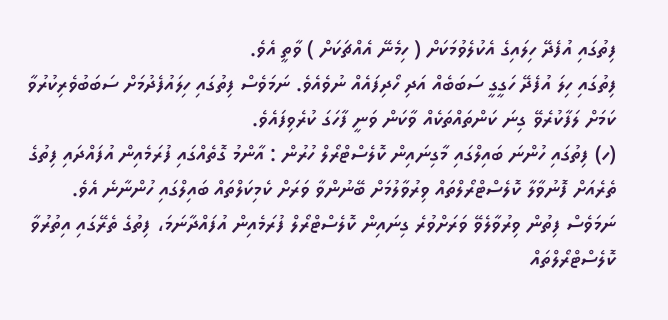ފިތުގައި އުފެދޭ ހިލައިގެ އެކުލެވުމަކަށް ( ހިމެނޭ އެއްޗަކަށް ) ވާތީ އެވެ.
ފިތުގައި ހިލަ އުފެދޭ ހަގީގީ ސަބަބެއް އަދި ހޯދިފައެއް ނުވެއެވެ. ނަމަވެސް ފިތުގައި ހިލައުފެދުމަށް ސަބަބުވެރިކުރުވާ ކަމަށް ލަފާކުރެވޭ ގިނަ ކަންތައްތަކެއް ވާކަން ވަނީ ފާހަގަ ކުރެވިފައެވެ.
(ހ) ފިތުގައި ހުންނަ ބައިލްގައި މާގިނައިން ކޮލެސްޓްރޯލް ހުރުން : އާންމު ގޮތެއްގައި ފުރަމެއިން އުފައްދައި ފިތުގެ ތެރެއަށް ފޮނުވާލާ ކޮލެސްޓްރޯލްތައް ވިރުވާލުމަށް ބޭނުންވާ ވަރަށް ކެމިކަލްތައް ބައިލްގައި ހުންނާނެ އެވެ. ނަމަވެސް ފިތުން ވިރުވާލެވޭ ވަރަށްވުރެ ގިނައިން ކޮލެސްޓްރޯލް ފުރަމެއިން އުފައްދާނަމަ، ފިތުގެ ތެރޭގައި އިތުރުވާ ކޮލެސްޓްރޯލްތައް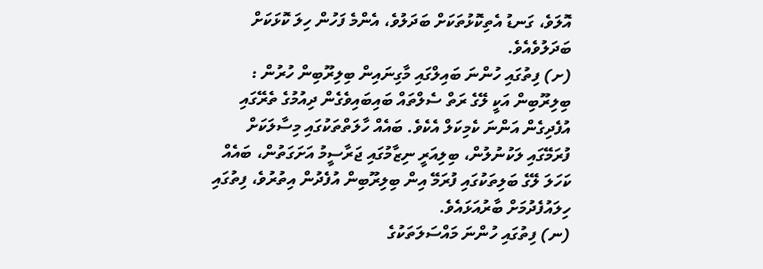އޮލަވެ، ގަނޑު އެތިކޮޅުތަކަށް ބަދަލުވެ، އެންމެ ފަހުން ހިލަ ކޮޅަކަށް ބަދަލުވެއެވެ.
(ށ) ފިތުގައި ހުންނަ ބައިލްގައި މާގިނައިން ބިލިރޫބިން ހުރުން : ބިލިރޫބިން އަކީ ލޭގެ ރަތް ސެލްތައް ބައިބައިވެގެން ދިއުމުގެ ތެރޭގައި އުފެދިގެން އަންނަ ކެމިކަލް އެކެވެ. ބައެއް ހާލަތްތަކުގައި މިސާލަކަށް ފުރަމޭގައި ލަކުނުލުން، ބިލިއަރީ ނިޒާމުގައި ޖަރާސީމު އަށަގަތުން، ބައެއް ކަހަލަ ލޭގެ ބަލިތަކުގައި ފުރަމޭ އިން ބިލިރޫބިން އުފެދުން އިތުރުވެ، ފިތުގައި ހިލައުފެދުމަށް ބާރުއަޅައެވެ.
(ނ) ފިތުގައި ހުންނަ މައްސަލަތަކުގެ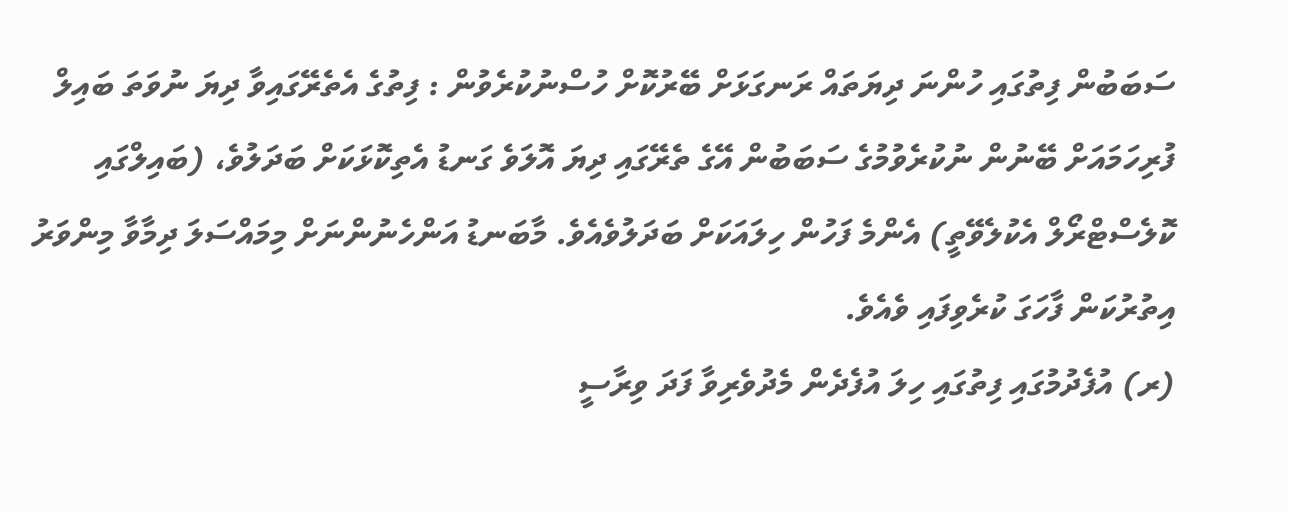ސަބަބުން ފިތުގައި ހުންނަ ދިޔަތައް ރަނގަޅަށް ބޭރުކޮށް ހުސްނުކުރެވުން : ފިތުގެ އެތެރޭގައިވާ ދިޔަ ނުވަތަ ބައިލް ފުރިހަމައަށް ބޭނުން ނުކުރެވުމުގެ ސަބަބުން އޭގެ ތެރޭގައި ދިޔަ އޮލަވެ ގަނޑު އެތިކޮޅަކަށް ބަދަލުވެ، (ބައިލްގައި ކޮލެސްޓްރޯލް އެކުލެވޭތީ) އެންމެ ފަހުން ހިލައަކަށް ބަދަލުވެއެވެ. މާބަނޑު އަންހެނުންނަށް މިމައްސަލަ ދިމާވާ މިންވަރު އިތުރުކަން ފާހަގަ ކުރެވިފައި ވެއެވެ.
(ރ) އުފެދުމުގައި ފިތުގައި ހިލަ އުފެދެން މެދުވެރިވާ ފަދަ ވިރާސީ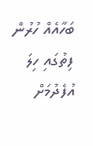ބަހާއެއް ހުރުން
ފިތުގައި ހިލަ އުފެދުމަށް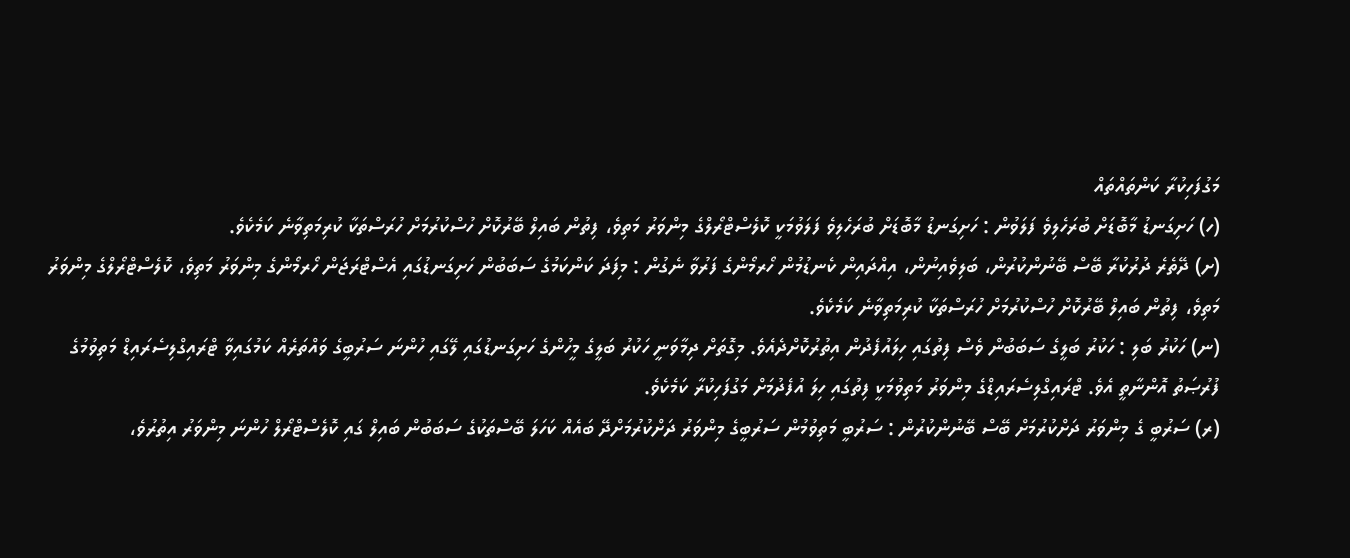މަގުފަހިކުރާ ކަންތައްތައް
(ހ) ހަށިގަނޑު މާބޮޑަށް ބުރަހެލިވެ ފަލަވުން : ހަށިގަނޑު މާބޮޑަށް ބުރަހެލިވެ ފަލަވުމަކީ ކޮލެސްޓްރޯލްގެ މިންވަރު މަތިވެ، ފިތުން ބައިލް ބޭރުކޮށް ހުސްކުރުމަށް ހުރަސްތަކާ ކުރިމަތިވާނެ ކަމެކެވެ.
(ށ) ދޭތެރެ ދުރުކުރާ ބޭސް ބޭނުންކުރުން، ބަލިވެއިނުން، އިއްދައިން ކެނޑުމުން ހޯރމޯންގެ ފަރުވާ ނެގުން : މިފަދަ ކަންކަމުގެ ސަބަބުން ހަށިގަނޑުގައި އެސްޓްރަޖަން ހޯރމޯންގެ މިންވަރު މަތިވެ، ކޮލެސްޓްރޯލްގެ މިންވަރު މަތިވެ، ފިތުން ބައިލް ބޭރުކޮށް ހުސްކުރުމަށް ހުރަސްތަކާ ކުރިމަތިވާނެ ކަމެކެވެ.
(ނ) ހަކުރު ބަލި : ހަކުރު ބަލީގެ ސަބަބުން ވެސް ފިތުގައި ހިލައުފެދުން އިތުރުކޮށްދެއެވެ. މިގޮތަށް ދިމާވަނީ ހަކުރު ބަލީގެ މީހުންގެ ހަށިގަނޑުގައި ލޭގައި ހުންނަ ސަރުބީގެ ވައްތަރެއް ކަމުގައިވާ ޓްރައިގްލިސެރައިޑް މަތިވުމުގެ ފުރުޞަތު އޮންނާތީ އެވެ. ޓްރައިގްލިސެރައިޑްގެ މިންވަރު މަތިވުމަކީ ފިތުގައި ހިލަ އުފެދުމަށް މަގުފަހިކުރާ ކަމެކެވެ.
(ރ) ސަރުބީ ގެ މިންވަރު ދަށްކުރުމަށް ބޭސް ބޭނުންކުރުން : ސަރުބީ މަތިވުމުން ސަރުބީގެ މިންވަރު ދަށްކުރުމަށްދޭ ބައެއް ކަހަލަ ބޭސްތަކުގެ ސަބަބުން ބައިލް ގައި ކޮލެސްޓްރޯލް ހުންނަ މިންވަރު އިތުރުވެ،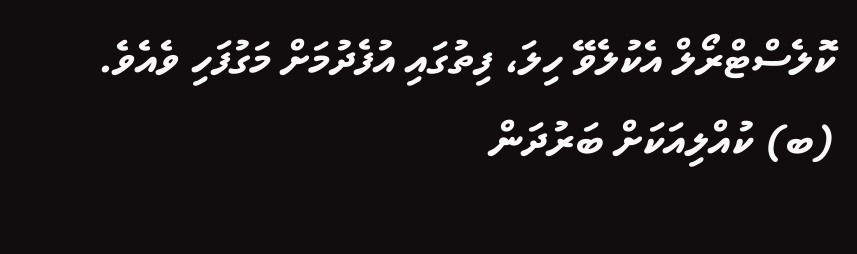ކޮލެސްޓްރޯލް އެކުލެވޭ ހިލަ، ފިތުގައި އުފެދުމަށް މަގުފަހި ވެއެވެ.
(ބ) ކުއްލިއަކަށް ބަރުދަން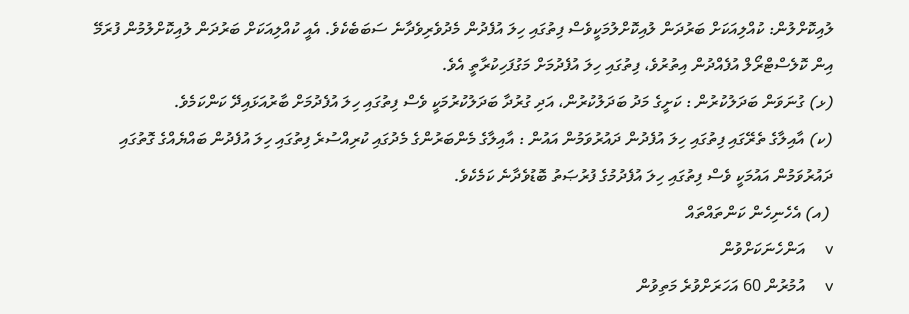ލުއިކޮށްލުން: ކުއްލިއަކަށް ބަރުދަން ލުއިކޮށްލުމަކީވެސް ފިތުގައި ހިލަ އުފެދުން މެދުވެރިވެދާނެ ސަބަބެކެވެ. އެއީ ކުއްލިއަކަށް ބަރުދަން ލުއިކޮށްލުމުން ފުރަމޭ އިން ކޮލެސްޓްރޯލް އުފެއްދުން އިތުރުވެ، ފިތުގައި ހިލަ އުފެދުމަށް މަގުފަހިކުރާތީ އެވެ.
(ޅ) ގުނަވަން ބަދަލުކުރުން : ކަށީގެ މަދު ބަދަލުކުރުން، އަދި ގުރުދާ ބަދަލުކުރުމަކީ ވެސް ފިތުގައި ހިލަ އުފެދުމަށް ބާރުއަޅައިދޭ ކަންކަމެވެ.
(ކ) އާއިލާގެ ތެރޭގައި ފިތުގައި ހިލަ އުފެދުން ދައުރުވަމުން އައުން : އާއިލާގެ މެންބަރުންގެ މެދުގައި ކުރިއްސުރެ ފިތުގައި ހިލަ އުފެދުން ބައްޔެއްގެ ގޮތުގައި ދައުރުވަމުން އައުމަކީ ވެސް ފިތުގައި ހިލަ އުފެދުމުގެ ފުރުޞަތު ބޮޑުވެދާނެ ކަމެކެވެ.
 (އ) އެހެނިހެން ކަންތައްތައް
v     އަންހެނަކަށްވުން
v     އުމުރުން 60 އަހަރަށްވުރެ މަތިވުން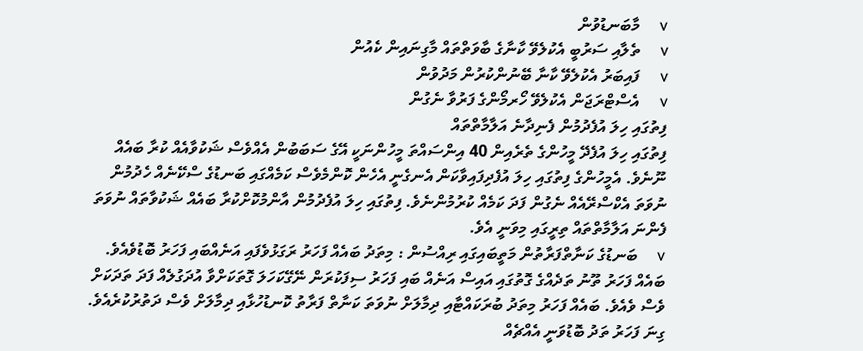v     މާބަނޑުވުން
v     ތެލާއި ސަރުބީ އެކުލެވޭ ކާނާގެ ބާވަތްތައް މާގިނައިން ކެއުން
v     ފައިބަރު އެކުލެވޭ ކާނާ ބޭނުންކުރުން މަދުވުން
v     އެސްޓްރަޖަން އެކުލެވޭ ހޯރމޯންގެ ފަރުވާ ނެގުން
ފިތުގައި ހިލަ އުފެދުމުން ފެނިދާނެ އަލާމާތްތައް
ފިތުގައި ހިލަ އުފެދޭ މީހުންގެ ތެރެއިން 40 އިންސައްތަ މީހުންނަކީ އޭގެ ސަބަބުން އެއްވެސް ޝަކުވާއެއް ކުރާ ބައެއް ނޫނެވެ. އެމީހުންގެ ފިތުގައި ހިލަ އުފެދިފައިވާކަން އެނގެނީ އެހެން ކޮންމެވެސް ކަމެއްގައި ބަނޑުގެ ސްކޭނެއް ހެދުމުން ނުވަތަ އެކްސްރޭއެއް ނެގުން ފަދަ ކަމެއް ކުރުމުންނެވެ. ފިތުގައި ހިލަ އުފެދުމުން އާންމުކޮށްކުރާ ބައެއް ޝަކުވާތައް ނުވަތަ ފެންނަ އަލާމާތްތައް ތިރީގައި މިވަނީ އެވެ.
v     ބަނޑުގެ ކަނާތްފަރާތުން މަތީބައިގައި ރިއްސުން : މިތަދު ބައެއް ފަހަރު ރަގަޅުވެފައި އަނެއްބައި ފަހަރު ބޮޑުވެއެވެ. ބައެއް ފަހަރު ތޫނު ތަދެއްގެ ގޮތުގައި އައިސް އަނެއް ބައި ފަހަރު ސިފަކުރަން ނޭގޭކަހަލަ ގޮތަކަށްވާ އުދަގުލެއް ފަދަ ތަދަކަށް ވެސް ވެއެވެ. ބައެއް ފަހަރު މިތަދު ބުރަކައްޓާއި ދިމާލަށް ނުވަތަ ކަނާތް ފަރާތު ކޮނޑުހުޅާއި ދިމާލަށް ވެސް ދަތުރުކުރެއެވެ. ގިނަ ފަހަރު ތަދު ބޮޑުވަނީ އެއްޗެއް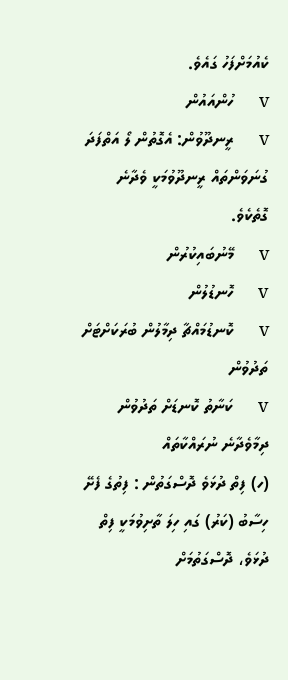ކެއުމަށްފަހު ގައެވެ.
v     ހުންއައުން
v     ރީނދޫވުން: އެގޮތުން ލޯ އަތްފަދަ ގުނަވަންތައް ރީނދޫވުމަކީ ވެދާނެ ގޮތެކެވެ.
v     މޭނުބައިކުރުން
v     ހޮނޑުލުން
v     ކޮނޑުމައްޗާ ދިމާލުން ބުރަކަށްޓަށް ތަދުވުން
v     ކަނާތު ކޮނޑަށް ތަދުވުން
ދިމާވެދާނެ ނުރައްކާތައް
(ހ) ފިތް ދުޅަވެ ދޮސްގަތުން : ފިތުގެ ފެށޭ ހިސާބު (ކަރު) ގައި ހިލަ ތާށިވުމަކީ ފިތް ދުޅަވެ، ދޮސްގަތުމަށް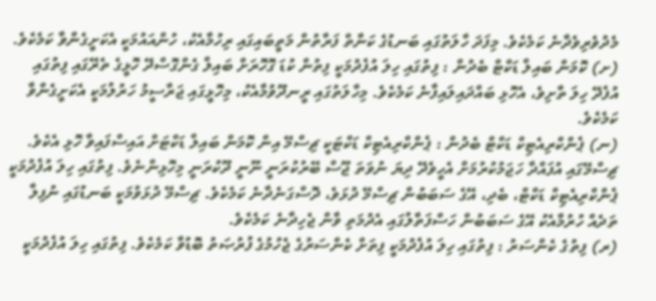މެދުވެރިވެދާނެ ކަމެކެވެ. މިފަދަ ހާލަތުގައި ބަނޑުގެ ކަނާތް ފަރާތުން މަތީބައިގައި ރިހުމާއެކު، ހުންއައުމަކީ އެކަށީގެންވާ ކަމެކެވެ.
(ށ) ކޮމަން ބައިލް ޑަކްޓް ބެދުން : ފިތުގައި ހިލަ އުފެދުމަކީ ފިތުން ކުޑަ ގޮހޮރަށް ބައިލް ގެންގޮސްދޭ ހޮޅީގެ ތެރޭގައި ފިތުގައި އުފެދޭ ހިލަ ތާށިވެ، އެހޮޅި ބައްދައިލައިފާނެ ކަމެކެވެ. މިހާލަތުގައި ރީނދޫވުމާއެކު، މިހޮޅީގައި ޖަރާސީމު ހަރުލުމަކީ އެކަށީގެންވާ ކަމެކެވެ.
(ނ) ޕެންކްރިއެޓިކް ޑަކްޓް ބެދުން : ޕެންކްރިއެޓިކް ޑަކްޓަކީ ޗިސްމޭ އިން ކޮމަން ބައިލް ޑަކްޓަށް އައިސްފައިވާ ހޮޅި އެކެވެ. ޗިސްމޭގައި އުފައްދާ ހަޖަމުކުރުމަށް އެހީވެދޭ ދިޔަ ނުވަތަ ޖޫސް ބޭރުކުރަނީ ނޫނީ ދޫކުރަނީ މިހޮޅިންނެވެ. ފިތުގައި ހިލަ އުފެދުމަކީ ޕެންކްރިއެޓިކް ޑަކްޓް، ބެދި، އޭގެ ސަބަބުން ޗިސްމޭ ދުޅަވެ، ދޮސްގަނެދާނެ ކަމެކެވެ. ޗިސްމޭ ދުޅަވުމަކީ ބަނޑުގައި ނުފިލާ ތަދެއް ހުރުމާއެކު އޭގެ ސަބަބުން ހަސްފަތާލުގައި އެދުމަތި ވާން ޖެހިދާނެ ކަމެކެވެ.
(ރ) ފިތުގެ ކެންސަރު : ފިތުގައި ހިލަ އުފެދުމަކީ ފިތަށް ކެންސަރުގެ ޖެހުމުގެ ފުރުޞަތު ބޮޑުވާ ކަމެކެވެ. ފިތުގައި ހިލަ އުފެދުމަކީ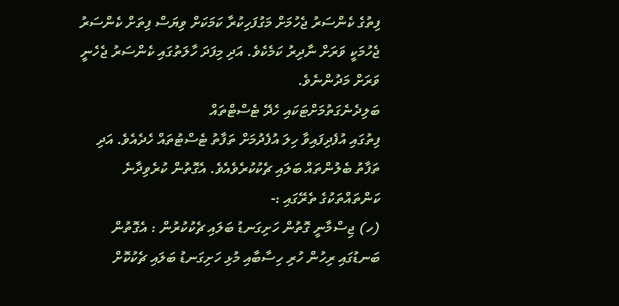ފިތުގެ ކެންސަރު ޖެހުމަށް މަގުފަހިކުރާ ކަމަކަށް ވިޔަސް ފިތަށް ކެންސަރު ޖެހުމަކީ ވަރަށް ނާދިރު ކަމެކެވެ. އަދި މިފަދަ ހާލަތުގައި ކެންސަރު ޖެހެނީ ވަރަށް މަދުންނެވެ.
ބަލިދެނެގަތުމަށްޓަކައި ހެދޭ ޓެސްޓްތައް
ފިތުގައި އުފެދިފައިވާ ހިލަ އުފެދުމަށް ތަފާތު ޓެސްޓުތައް ހެދެއެވެ. އަދި ތަފާތު ބެލުންތައް ބަލައި ޗެކުކުރެވެއެވެ. އެގޮތުން ކުރެވިދާނެ ކަންތައްތަކުގެ ތެރޭގައި :-
(ހ) ޖިސްމާނީ ގޮތުން ހަށިގަނޑު ބަލައި ޗެކުކުރުން : އެގޮތުން ބަނޑުގައި ރިހުން ހުރި ހިސާބާއި މުޅި ހަށިގަނޑު ބަލައި ޗެކުކޮށް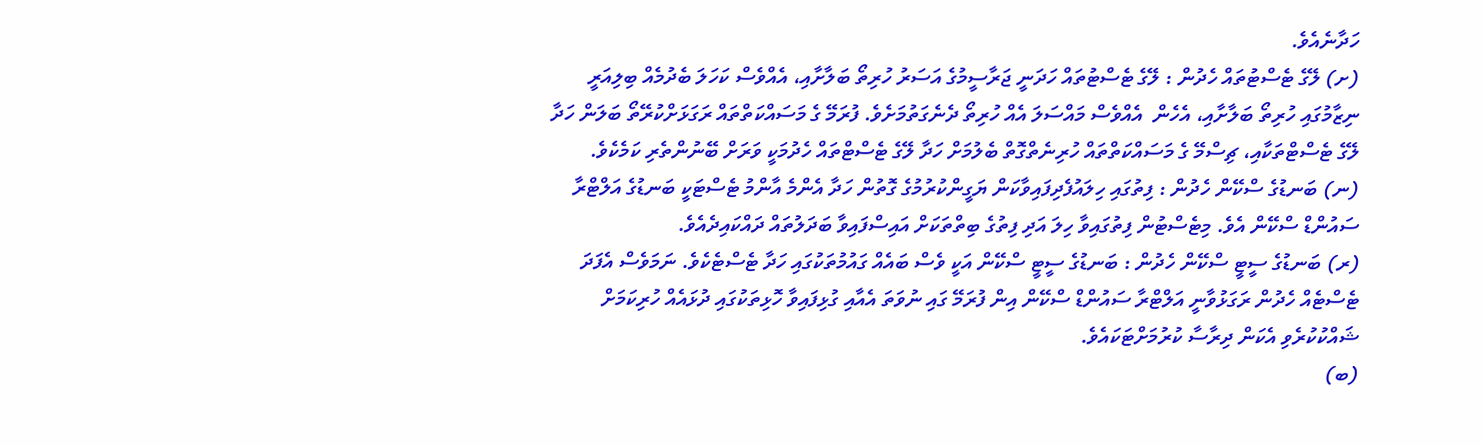ހަދާނެއެވެ.
(ށ) ލޭގެ ޓެސްޓުތައް ހެދުން : ލޭގެ ޓެސްޓުތައް ހަދަނީ ޖަރާސީމުގެ އަސަރު ހުރިތޯ ބަލާށާއި، އެއްވެސް ކަހަލަ ބެދުމެއް ބިލިއަރީ ނިޒާމުގައި ހުރިތޯ ބަލާށާއި، އެހެން  އެއްވެސް މައްސަލަ އެއް ހުރިތޯ ދެނެގަތުމަށެވެ. ފުރަމޭ ގެ މަސައްކަތްތައް ރަގަޅަށްކުރޭތޯ ބަލަން ހަދާ ލޭގެ ޓެސްޓްތަކާއި، ޗިސްމޭ ގެ މަސައްކަތްތައް ހުރިނެތްގޮތް ބެލުމަށް ހަދާ ލޭގެ ޓެސްޓްތައް ހެދުމަކީ ވަރަށް ބޭނުންތެރި ކަމެކެވެ.
(ނ) ބަނޑުގެ ސްކޭން ހެދުން : ފިތުގައި ހިލައުފެދިފައިވާކަން ޔަގީންކުރުމުގެ ގޮތުން ހަދާ އެންމެ އާންމު ޓެސްޓަކީ ބަނޑުގެ އަލްޓްރާ ސައުންޑް ސްކޭން އެވެ. މިޓެސްޓުން ފިތުގައިވާ ހިލަ އަދި ފިތުގެ ބިތްތަކަށް އައިސްފައިވާ ބަދަލުތައް ދައްކައިދެއެވެ.
(ރ) ބަނޑުގެ ސީޓީ ސްކޭން ހެދުން : ބަނޑުގެ ސީޓީ ސްކޭން އަކީ ވެސް ބައެއް ގައުމުތަކުގައި ހަދާ ޓެސްޓެކެވެ. ނަމަވެސް އެފަދަ ޓެސްޓެއް ހެދުން ރަގަޅުވާނީ އަލްޓްރާ ސައުންޑް ސްކޭން އިން ފުރަމޭ ގައި ނުވަތަ އެއާއި ގުޅިފައިވާ ހޮޅިތަކުގައި ދުޅައެއް ހުރިކަމަށް ޝައްކުކުރެވި އެކަން ދިރާސާ ކުރުމަށްޓަކައެވެ.
(ބ)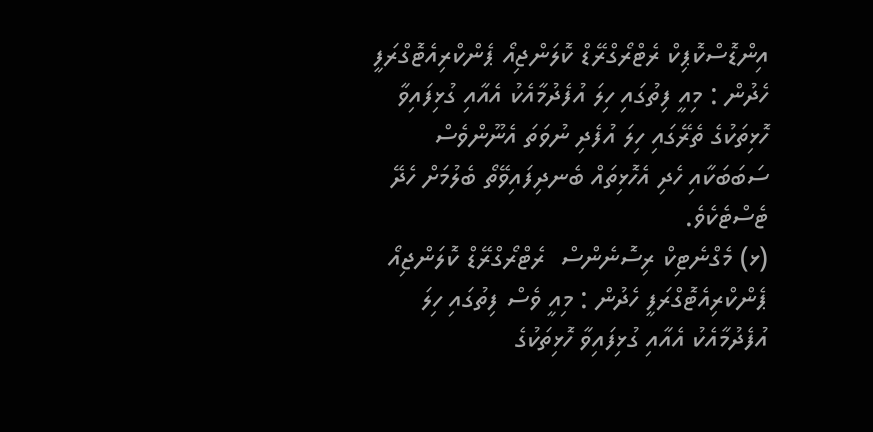އިންޑޮސްކޮޕިކް ރެޓްރޯގްރޭޑް ކޮލަންޖިއޯ ޕެންކްރިއެޓޮގްރަފީ ހެދުން : މިއީ ފިތުގައި ހިލަ އުފެދުމާއެކު އެއާއި ގުޅިފައިވާ ހޮޅިތަކުގެ ތެރޭގައި ހިލަ އުފެދި ނުވަތަ އެނޫންވެސް ސަބަބަކާއި ހެދި އެހޮޅިތައް ބެނދިފައިވޭތޯ ބެލުމަށް ހެދޭ ޓެސްޓެކެވެ.
(ޅ) މެގްނެޓިކް ރިސޮނެންސް  ރެޓްރޯގްރޭޑް ކޮލަންޖިއޯ ޕެންކްރިއެޓޮގްރަފީ ހެދުން : މިއީ ވެސް ފިތުގައި ހިލަ އުފެދުމާއެކު އެއާއި ގުޅިފައިވާ ހޮޅިތަކުގެ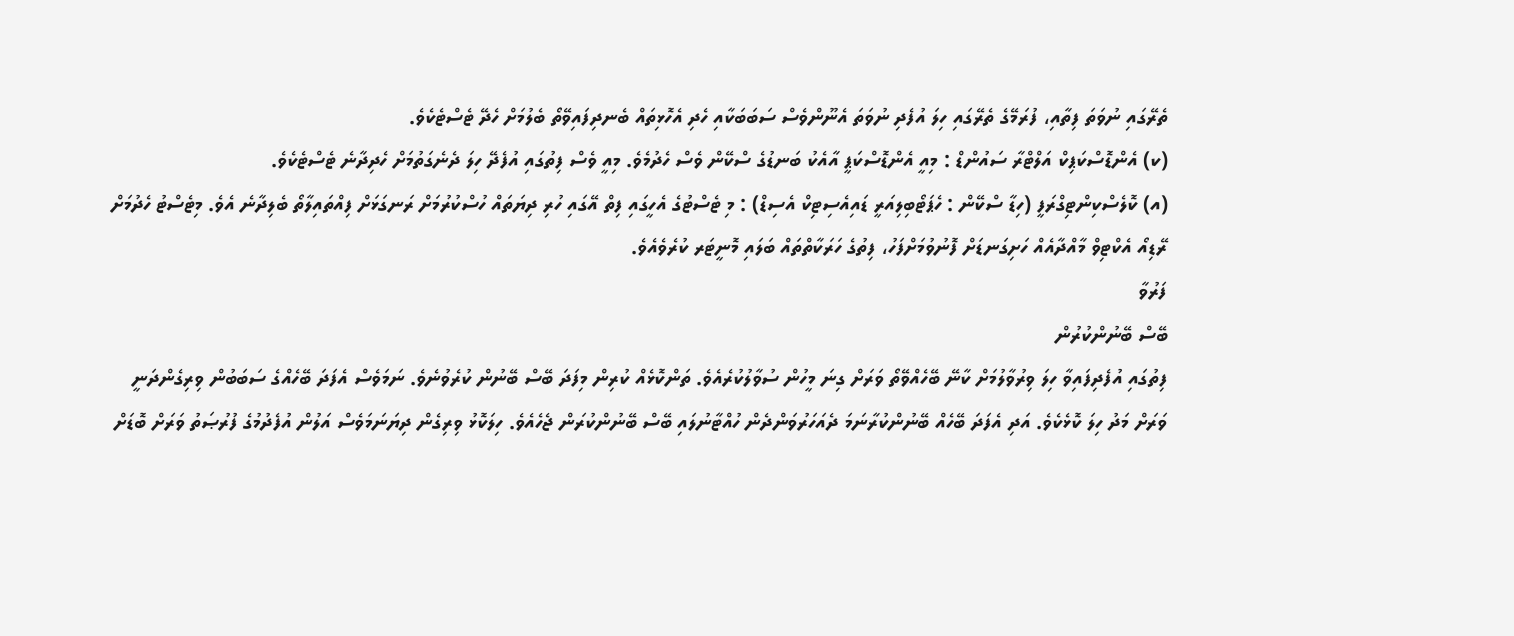ތެރޭގައި ނުވަތަ ފިތާއި، ފުރަމޭގެ ތެރޭގައި ހިލަ އުފެދި ނުވަތަ އެނޫންވެސް ސަބަބަކާއި ހެދި އެހޮޅިތައް ބެނދިފައިވޭތޯ ބެލުމަށް ހެދޭ ޓެސްޓެކެވެ.
(ކ) އެންޑޮސްކަޕިކް އަލްޓްރާ ސައުންޑް : މިއީ އެންޑޮސްކަޕީ އާއެކު ބަނޑުގެ ސްކޭން ވެސް ހެދުމެވެ. މިއީ ވެސް ފިތުގައި އުފެދޭ ހިލަ ދެނެގަތުމަށް ހެދިދާނެ ޓެސްޓެކެވެ.
(އ) ކޮލެސްކިންޓިގްރަފީ (ހިޑާ ސްކޭން : ހެޕަޓޯބިލިއަރީ ޑައިއެސިޓިކް އެސިޑް) : މި ޓެސްޓުގެ އެހީގައި ފިތް އޭގައި ހުރި ދިޔަތައް ހުސްކުރުމަށް ރަނގަޅަށް ފިއްތައިލާތޯ ބެލިދާނެ އެވެ. މިޓެސްޓު ހެދުމަށް ރޭޑިއޯ އެކްޓިވް މާއްދާއެއް ހަށިގަނޑަށް ފޮނުވުމަށްފަހު، ފިތުގެ ހަރަކާތްތައް ބަލައި މޮނީޓަރ ކުރެވެއެވެ.
ފަރުވާ
ބޭސް ބޭނުންކުރުން
ފިތުގައި އުފެދިފައިވާ ހިލަ ވިރުވާލުމަށް ކާނޭ ބޭހެއްވޭތޯ ވަރަށް ގިނަ މީހުން ސުވާލުކުރެއެވެ. ތަންކޮޅެއް ކުރިން މިފަދަ ބޭސް ބޭނުން ކުރެވުނެވެ. ނަމަވެސް އެފަދަ ބޭހެއްގެ ސަބަބުން ވިރިގެންދަނީ ވަރަށް މަދު ހިލަ ކޮޅެކެވެ. އަދި އެފަދަ ބޭހެއް ބޭނުންކުރާނަމަ ދެއަހަރުވަންދެން ހުއްޓާނުލައި ބޭސް ބޭނުންކުރަން ޖެހެއެވެ. ހިލަކޮޅު ވިރިގެން ދިޔަނަމަވެސް އަލުން އުފެދުމުގެ ފުރުޞަތު ވަރަށް ބޮޑަށް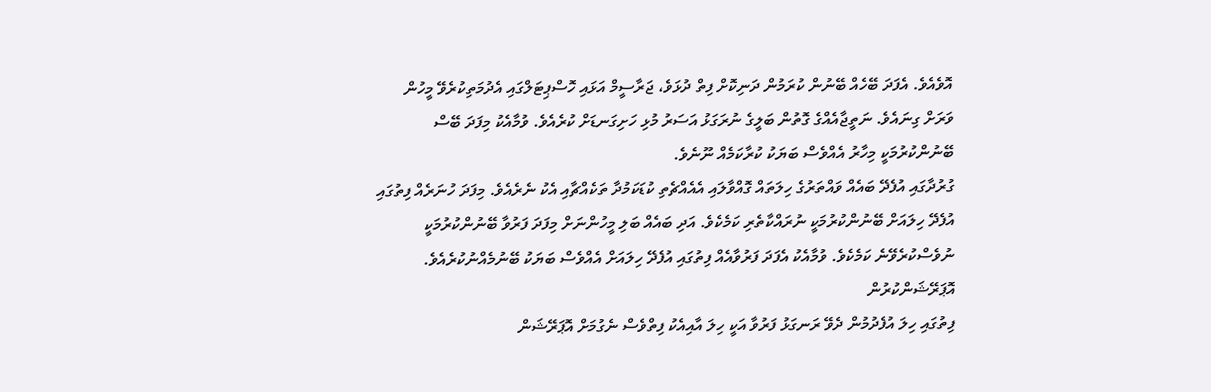އޮވެއެވެ. އެފަދަ ބޭހެއް ބޭނުން ކުރަމުން ދަނިކޮށް ފިތް ދުޅަވެ، ޖަރާސީމް އަޅައި ހޮސްޕިޓަލްގައި އެދުމަތިކުރެވޭ މީހުން ވަރަށް ގިނައެވެ. ނަތީޖާއެއްގެ ގޮތުން ބަލީގެ ނުރަގަޅު އަސަރު މުޅި ހަށިގަނޑަށް ކުރެއެވެ. ވުމާއެކު މިފަދަ ބޭސް ބޭނުންކުރުމަކީ މިހާރު އެއްވެސް ބަޔަކު ކުރާކަމެއް ނޫނެވެ.
ގުރުދާގައި އުފެދޭ ބައެއް ވައްތަރުގެ ހިލަތައް ގޮއްވާލައި އެއެއްޗެތި ކުޑަކަމުދާ ތަކެއްޗާއި އެކު ނެރެއެވެ. މިފަދަ ހުނަރެއް ފިތުގައި އުފެދޭ ހިލައަށް ބޭނުންކުރުމަކީ ނުރައްކާތެރި ކަމެކެވެ. އަދި ބައެއް ބަލި މީހުންނަށް މިފަދަ ފަރުވާ ބޭނުންކުރުމަކީ ނުވެސްކުރެވޭނެ ކަމެކެވެ. ވުމާއެކު އެފަދަ ފަރުވާއެއް ފިތުގައި އުފެދޭ ހިލައަށް އެއްވެސް ބަޔަކު ބޭނުމެއްނުކުރެއެވެ.
އޮޕަރޭޝަންކުރުން
ފިތުގައި ހިލަ އުފެދުމުން ދެވޭ ރަނގަޅު ފަރުވާ އަކީ ހިލަ އާއިއެކު ފިތްވެސް ނެގުމަށް އޮޕަރޭޝަން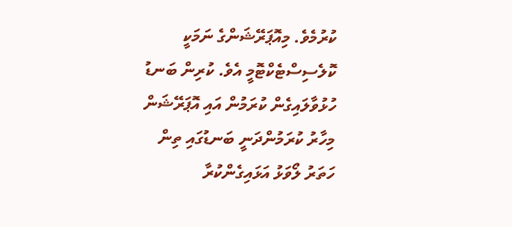ކުރުމެވެ. މިއޮޕަރޭޝަންގެ ނަމަކީ ކޮލެސިސްޓެކްޓޮމީ އެވެ. ކުރިން ބަނޑު ހުޅުވާލައިގެން ކުރަމުން އައި އޮޕަރޭޝަން މިހާރު ކުރަމުންދަނީ ބަނޑުގައި ތިން ހަތަރު ލޯވަޅު އަޅައިގެންކުރާ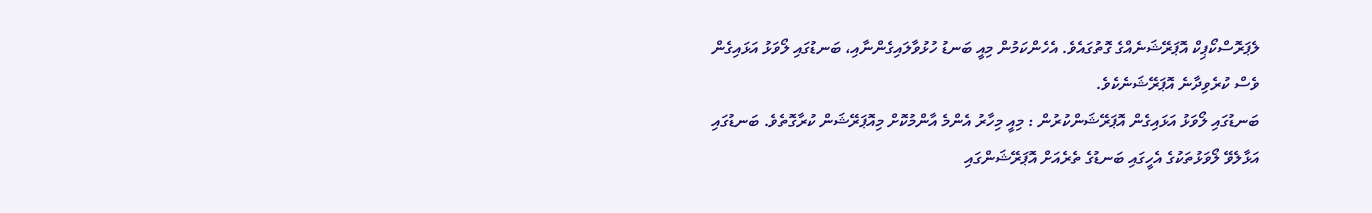ލެޕަރޮސްކޯޕިކް އޮޕަރޭޝަނެއްގެ ގޮތުގައެވެ. އެހެންކަމުން މިއީ ބަނޑު ހުޅުވާލައިގެންނާއި، ބަނޑުގައި ލޯވަޅު އަޅައިގެން ވެސް ކުރެވިދާނެ އޮޕަރޭޝަނެކެވެ.
ބަނޑުގައި ލޯވަޅު އަޅައިގެން އޮޕަރޭޝަންކުރުން : މިއީ މިހާރު އެންމެ އާންމުކޮށް މިއޮޕަރޭޝަން ކުރާގޮތެވެ. ބަނޑުގައި އަޅާލެވޭ ލޯވަޅުތަކުގެ އެހީގައި ބަނޑުގެ ތެރެއަށް އޮޕަރޭޝަންގައި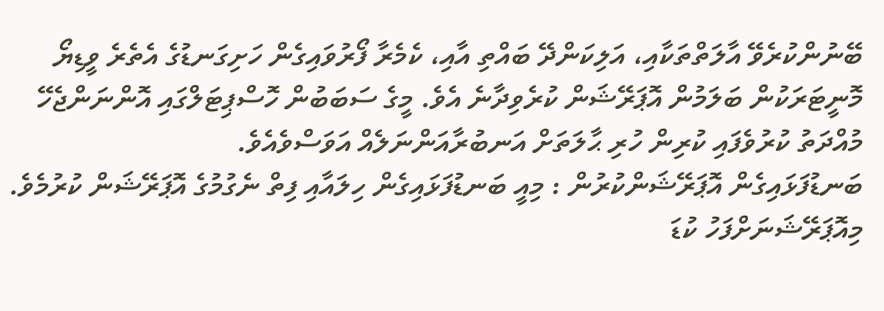ބޭނުންކުރެވޭ އާލަތްތަކާއި، އަލިކަންދޭ ބައްތި އާއި، ކެމެރާ ފޯރުވައިގެން ހަށިގަނޑުގެ އެތެރެ ވީޑިޔޯ މޮނީޓަރަކުން ބަލަމުން އޮޕަރޭޝަން ކުރެވިދާނެ އެވެ. މީގެ ސަބަބުން ހޮސްޕިޓަލްގައި އޮންނަންޖެހޭ މުއްދަތު ކުރުވެފައި ކުރިން ހުރި ޙާލަތަށް އަނބުރާއަންނަލެއް އަވަސްވެއެވެ.
ބަނޑުފަޅައިގެން އޮޕަރޭޝަންކުރުން : މިއީ ބަނޑުފަޅައިގެން ހިލައާއި ފިތް ނެގުމުގެ އޮޕަރޭޝަން ކުރުމެވެ. މިއޮޕަރޭޝަނަށްފަހު ކުޑަ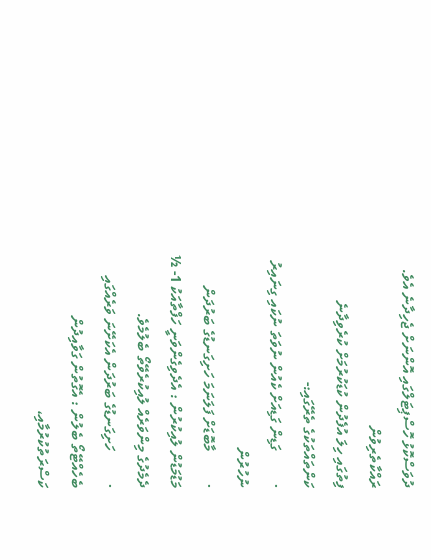ދުވަސްކޮޅު ހޮސްޕިޓަލްގައި އޮންނަށް ޖެހިދާނެ އެވެ.
ރައްކާތެރިވުން
ފިތުގައި ހިލަ އުފެދުން ކުޑަކުރުމަށް ކުރެވިދާނެ ކަންތައްތަކުގެ ތެރޭގައި:-
·         ގަޑިން ގަޑިއަށް ކެއުން ނުވަތަ ނުކައި ގިނައިރު ނުހުރުން
·         މާބޮޑަށް ފަލަނަމަ ހަށިގަނޑުގެ ބަރުދަން މަޑުމަޑުން ލުއިކުރުން : އެދެވިގެންވަނީ ހަފްތާއަކު 1- ½ ދެމެދުގެ މިންވަރެއް ލުއިކުރެވޭތޯ ބެލުމެވެ.
·         ހަށިގަނޑުގެ ބަރުދަން އެކަށޭނަ ވަރެއްގައި ބެހެއްޓޭތޯ ބެލުން : އެގޮތުން ގަވާއިދުން ކަސްރަތުކުރުމާއި،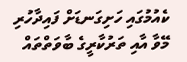ކެއުމުގައި ހަށިގަނޑަށް ފައިދާހުރި މޭވާ އާއި ތަރުކާރީގެ ބާވަތްތައް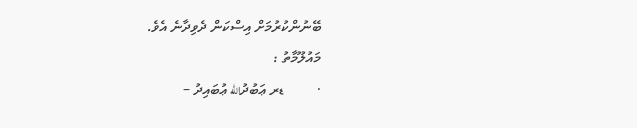ބޭނުންކުރުމަށް އިސްކަން ދެވިދާނެ އެވެ.
މައުލޫމާތު :
·         ޑރ ޢަބުދުالله ޢުބައިދު –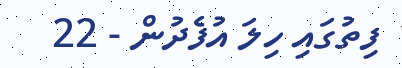ފިތުގައި ހިލަ އުފެދުން - 22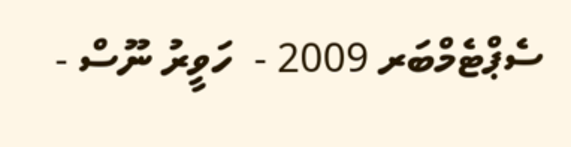ސެޕްޓެމްބަރ 2009 -  ހަވީރު ނޫސް -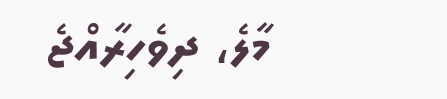މާލެ، ދިވެހިރާއްޖެ